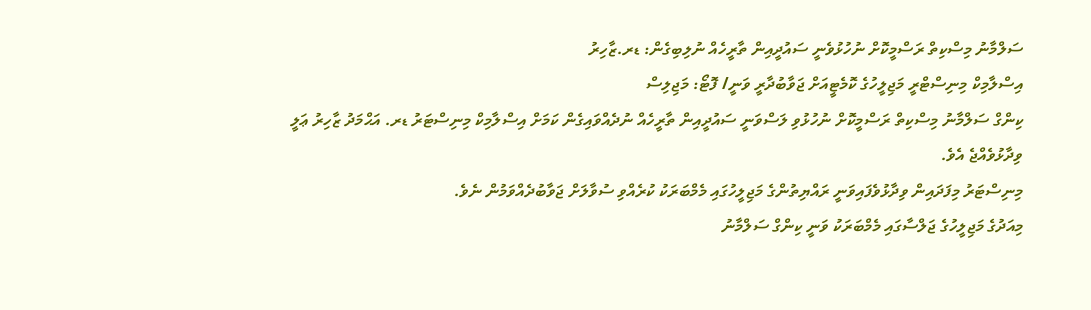ސަލްމާނު މިސްކިތް ރަސްމީކޮށް ނުހުޅުވެނީ ސައުދީއިން ތާރީހެއް ނުލިބިގެން: ޑރ.ޒާހިރު
އިސްލާމިކް މިނިސްޓްރީ މަޖިލީހުގެ ކޮމެޓީއަށް ޖަވާބުދާރީ ވަނީ/ ފޮޓޯ: މަޖިލިސް
ކިންގް ސަލްމާނު މިސްކިތް ރަސްމީކޮށް ނުހުޅުވި ލަސްވަނީ ސައުދީއިން ތާރީހެއް ނުދެއްވައިގެން ކަމަށް އިސްލާމިކް މިނިސްޓަރު ޑރ. އަޙްމަދު ޒާހިރު ޢަލީ ވިދާޅުވެއްޖެ އެވެ.
މިނިސްޓަރު މިފަދައިން ވިދާޅުވެފައިވަނީ ރައްޔިތުންގެ މަޖިލީހުގައި މެމްބަރަކު ކުރެއްވި ސުވާލަށް ޖަވާބުދެއްވަމުން ނެވެ.
މިއަދުގެ މަޖިލީހުގެ ޖަލްސާގައި މެމްބަރަކު ވަނީ ކިންގް ސަލްމާނު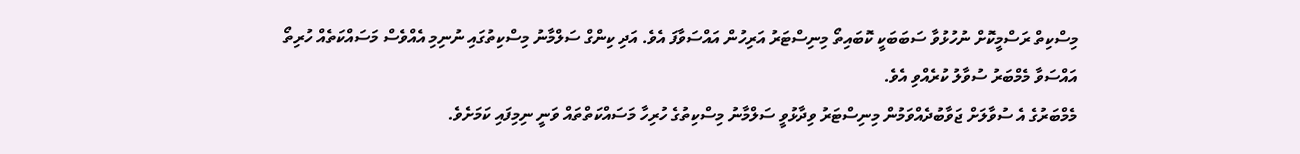މިސްކިތް ރަސްމީކޮށް ނުހުޅުވާ ސަބަބަކީ ކޮބައިތޯ މިނިސްޓަރު އަރިހުން އައްސަވާފަ އެވެ. އަދި ކިންގް ސަލްމާނު މިސްކިތުގައި ނުނިމި އެއްވެސް މަސައްކަތެއް ހުރިތޯ އައްސަވާ މެމްބަރު ސުވާލު ކުރެއްވި އެވެ.
މެމްބަރުގެ އެ ސުވާލަށް ޖަވާބުދެއްވަމުން މިނިސްޓަރު ވިދާޅުވީ ސަލްމާނު މިސްކިތުގެ ހުރިހާ މަސައްކަތްތައް ވަނީ ނިމިފައި ކަމަށެވެ.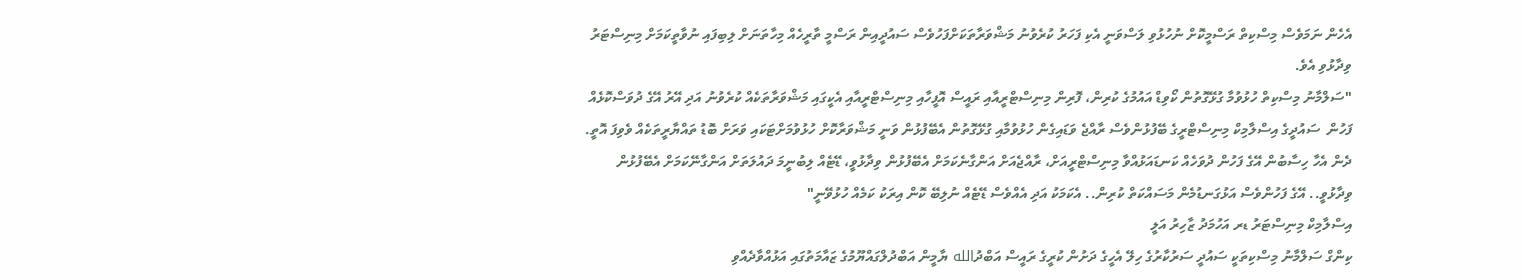އެހެން ނަމަވެސް މިސްކިތް ރަސްމީކޮށް ނުހުޅުވި ލަސްވަނީ އެކި ފަހަރު ކުރެވުނު މަޝްވަރާތަކަށްފަހުވެސް ސައުދީއިން ރަސްމީ ތާރީހެއް މިހާތަނަށް ލިބިފައި ނުވާތީކަމަށް މިނިސްޓަރު ވިދާޅުވި އެވެ.
"ސަލްމާނު މިސްކިތް ހުޅުވުމާ ގުޅޭގޮތުން ކޯވިޑް އައުމުގެ ކުރިން، ފޮރިން މިނިސްޓްރީއާއި ރައީސް އޮފީހާއި މިނިސްޓްރީއާއި އެކީގައި މަޝްވަރާތަކެއް ކުރެވުނު އަދި އޭރު އޭގެ ދުވަސްކޮޅެއް ފަހުން  ސައުދީގެ އިސްލާމިކް މިނިސްޓްރީގެ ބޭފުޅުންވެސް ރާއްޖެ ވަޑައިގެން ހުޅުވުމާއި ގުޅޭގޮތުން އެބޭފުޅުން ވަނީ މަޝްވަރާކޮށް ހުޅުވުމަށްޓަކައި ވަރަށް ބޮޑު ތައްޔާރީތަކެއް ވެވިފަ އޮތީ. ދެން އެހާ ހިސާބުން އޭގެ ފަހުން ދުވަހެއް ކަނޑައަޅުއްވާ މިނިސްޓްރީއަށް، ރާއްޖެއަށް އަންގާނެކަމަށް އެބޭފުޅުން ވިދާޅުވީ، ޑޭޓެއް ލިބުނީމަ ދައުލަތަށް އަންގާނޭކަމަށް އެބޭފުޅުން ވިދާޅުވީ.. އޭގެ ފަހުންވެސް އަޅުގަނޑުމެން މަސައްކަތް ކުރިން.. އެކަމަކު އަދި އެއްވެސް ޑޭޓެއް ނުލިބޭ ކޮން އިރަކު ކަމެއް ހުޅުވޭނީ"
އިސްލާމިކް މިނިސްޓަރު ޑރ އަހުމަދު ޒާހިރު އަލީ
ކިންގް ސަލްމާނު މިސްކިތަކީ ސައުދީ ސަރުކާރުގެ ހިލޭ އެހީގެ ދަށުން ކުރީގެ ރައީސް އަބްދުالله ޔާމީން އަބްދުލްގައްޔޫމުގެ ޒައާމަތުގައި އަޅުއްވާދެއްވި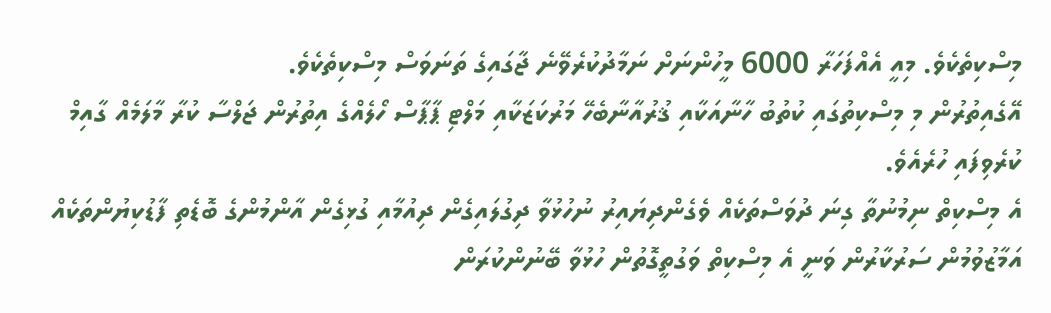މިސްކިތެކެވެ. މިއީ އެއްފަހަރާ 6000 މީހުންނަށް ނަމާދުކުރެވޭނެ ޖާގައިގެ ތަނަވަސް މިސްކިތެކެވެ.
އޭގެއިތުރުން މި މިސްކިތުގައި ކުތުބު ހާނާއަކާއި ޤުރުއާނާބެހޭ މަރުކަޒަކާއި މަލްޓި ޕާޕާސް ހޯލެއްގެ އިތުރުން ޖަލްސާ ކުރާ މާލަމެއް ގާއިމް ކުރެވިފައި ހުރެއެވެ.
އެ މިސްކިތް ނިމުނުތާ ގިނަ ދުވަސްތަކެއް ވެގެންދިޔައިރު ނުހުޅުވާ ދިގުލައިގެން ދިއުމާއި ގުޅިގެން އާންމުންގެ ބޮޑެތި ފާޑުކިޔުންތަކެއް އަމާޒުވުމުން ސަރުކާރުން ވަނީ އެ މިސްކިތް ވަގުތީގޮތުން ހުޅުވާ ބޭނުންކުރަން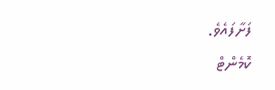ފަށާފައެވެ.
ކޮމެންޓް